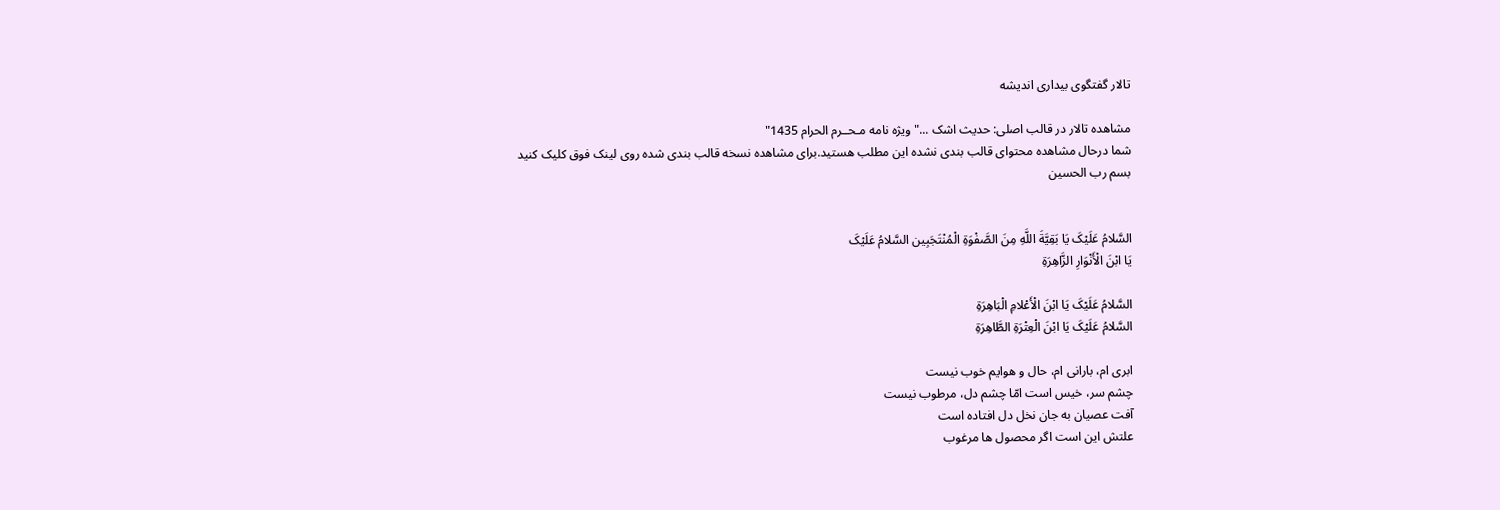تالار گفتگوی بیداری اندیشه

مشاهده تالار در قالب اصلی: حدیث اشک ..."ویژه نامه مـحــرم الحرام 1435"
شما درحال مشاهده محتوای قالب بندی نشده این مطلب هستید.برای مشاهده نسخه قالب بندی شده روی لینک فوق کلیک کنید
بسم رب الحسین


السَّلامُ عَلَیْکَ یَا بَقِیَّةَ اللَّهِ مِنَ الصَّفْوَةِ الْمُنْتَجَبِین السَّلامُ عَلَیْکَ
یَا ابْنَ الْأَنْوَارِ الزَّاهِرَةِ

السَّلامُ عَلَیْکَ یَا ابْنَ الْأَعْلامِ الْبَاهِرَةِ
السَّلامُ عَلَیْکَ یَا ابْنَ الْعِتْرَةِ الطَّاهِرَةِ

ابری ام، بارانی ام، حال و هوایم خوب نیست
چشم سر، خیس است امّا چشم دل، مرطوب نیست
آفت عصیان به جان نخل دل افتاده است
علتش این است اگر محصول ها مرغوب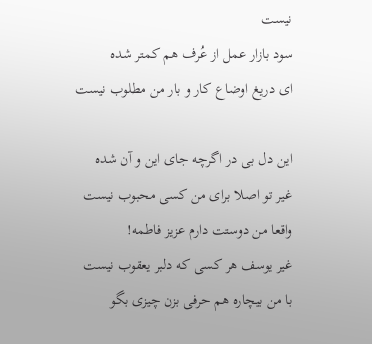نیست
سود بازار عمل از عُرف هم کمتر شده
ای دریغ اوضاع کار و بار من مطلوب نیست

این دل بی در اگرچه جای این و آن شده
غیر تو اصلا برای من کسی محبوب نیست
واقعا من دوستت دارم عزیز فاطمه!
غیر یوسف هر کسی که دلبر یعقوب نیست
با من بیچاره هم حرفی بزن چیزی بگو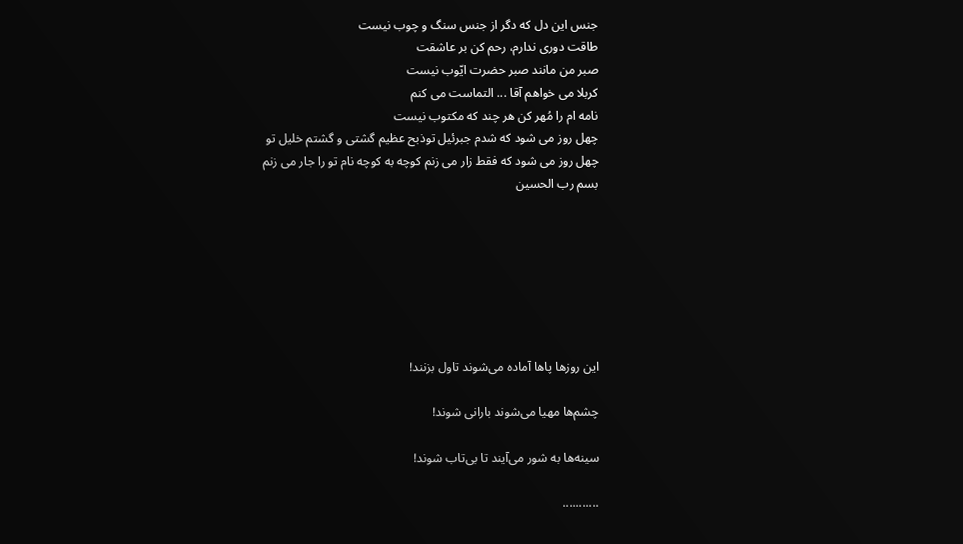جنس این دل که دگر از جنس سنگ و چوب نیست
طاقت دوری ندارم، رحم کن بر عاشقت
صبر من مانند صبر حضرت ایّوب نیست
کربلا می خواهم آقا ... التماست می کنم
نامه ام را مُهر کن هر چند که مکتوب نیست
چهل روز می شود که شدم جبرئیل توذبح عظیم گشتی و گشتم خلیل تو
چهل روز می شود که فقط زار می زنم کوچه به کوچه نام تو را جار می زنم
بسم رب الحسین







این روزها پاها آماده می‌شوند تاول بزنند!

چشم‌ها مهیا می‌شوند بارانی شوند!

سینه‌ها به شور می‌آیند تا بی‌تاب شوند!

...........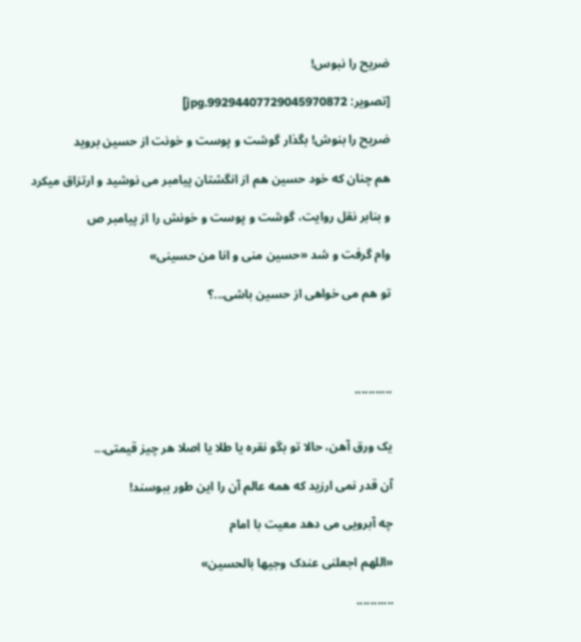ضریح را نبوس!

[تصویر: 99294407729045970872.jpg]

ضریح را بنوش! بگذار گوشت و پوست و خونت از حسین بروید

هم چنان که خود حسین هم از انگشتان پیامبر می نوشید و ارتزاق میکرد

و بنابر نقل روایت، گوشت و پوست و خونش را از پیامبر ص

وام گرفت و شد «حسین منی و انا من حسینی»

تو هم می خواهی از حسین باشی...؟




...........


یک ورق آهن، حالا تو بگو نقره یا طلا یا اصلا هر چیز قیمتی...

آن قدر نمی ارزید که همه عالم آن را این طور ببوسند!

چه آبرویی می دهد معیت با امام

«اللهم اجعلنی عندک وجیها بالحسین»

...........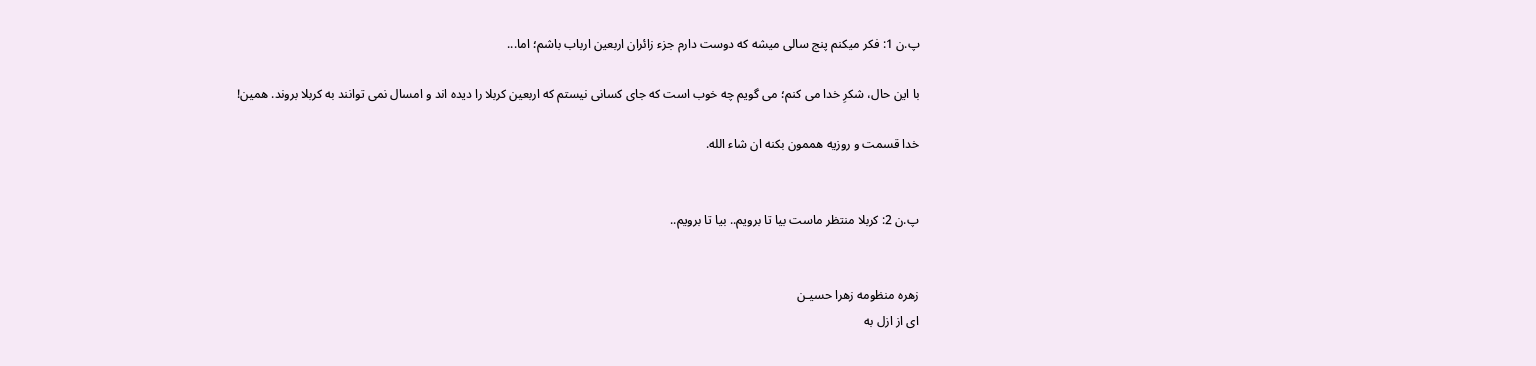پ.ن 1: فکر میکنم پنج سالی میشه که دوست دارم جزء زائران اربعین ارباب باشم؛ اما...

با این حال، شکرِ خدا می کنم؛ می گویم چه خوب است که جای کسانی نیستم که اربعین کربلا را دیده اند و امسال نمی توانند به کربلا بروند. همین!

خدا قسمت و روزیه هممون بکنه ان شاء الله.


پ.ن 2: کربلا منتظر ماست بیا تا برویم.. بیا تا برویم..


زهره منظومه زهرا حسیـن
ای از ازل به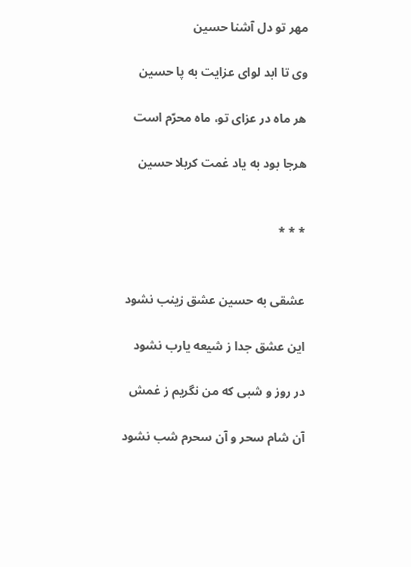مهر تو دل آشنا حسین

وی تا ابد لوای عزایت به پا حسین

هر ماه در عزای تو، ماه محرّم است

هرجا بود به یاد غمت کربلا حسین


* * *


عشقی به حسین عشق زینب نشود

این عشق جدا ز شیعه یارب نشود

در روز و شبی که من نگریم ز غمش

آن شام سحر و آن سحرم شب نشود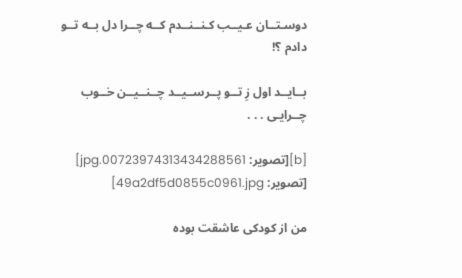دوسـتــان عـیــب کـنــنــدم کــه چــرا دل بــه تــو دادم ؟!

بــایــد اول زِ تــو پــرســیــد چــنــیــن خــوب چــرایـی . . .

[b][تصویر: 00723974313434288561.jpg]
[تصویر: 49a2df5d0855c0961.jpg]

من از کودکی عاشقت بوده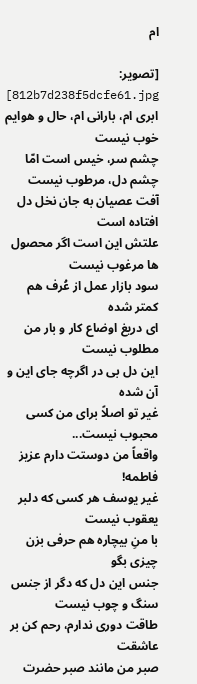ام

[تصویر: 812b7d238f5dcfe61.jpg]
ابری ام، بارانی ام، حال و هوایم خوب نیست
چشم سر، خیس است امّا چشم دل، مرطوب نیست
آفت عصیان به جان نخل دل افتاده است
علتش این است اگر محصول ها مرغوب نیست
سود بازار عمل از عُرف هم کمتر شده
ای دریغ اوضاع کار و بار من مطلوب نیست
این دل بی در اگرچه جای این و آن شده
غیر تو اصلاً برای من کسی محبوب نیست...
واقعاً من دوستت دارم عزیز فاطمه!
غیر یوسف هر کسی که دلبر یعقوب نیست
با منِ بیچاره هم حرفی بزن چیزی بگو
جنس این دل که دگر از جنس سنگ و چوب نیست
طاقت دوری ندارم، رحم کن بر عاشقت
صبر من مانند صبر حضرت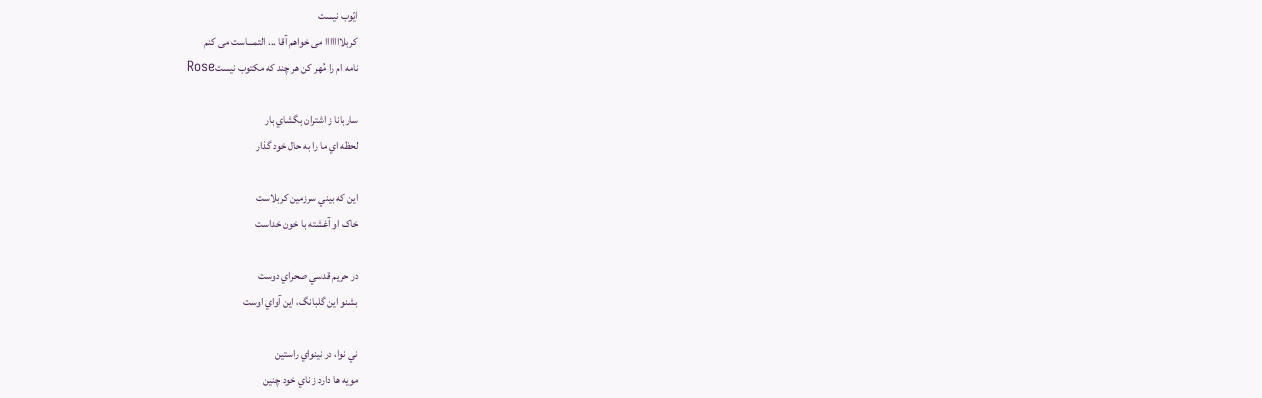ایّوب نیست
کربلااااااا می خواهم آقا ... التمـــاست می کنم
نامه ام را مُهر کن هر چند که مکتوب نیستRose

ساربانا ز اشتران بگشاي بار
لحظه اي ما را به حال خود گذار

اين که بيني سرزمين کربلاست
خاک او آغشته با خون خداست

در حريم قدسي صحراي دوست
بشنو اين گلبانگ، اين آواي اوست

ني نوا، در نينواي راستين
مويه ها دارد ز ناي خود چنين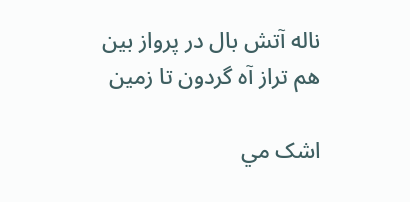ناله آتش بال در پرواز بين
هم تراز آه گردون تا زمين

اشک مي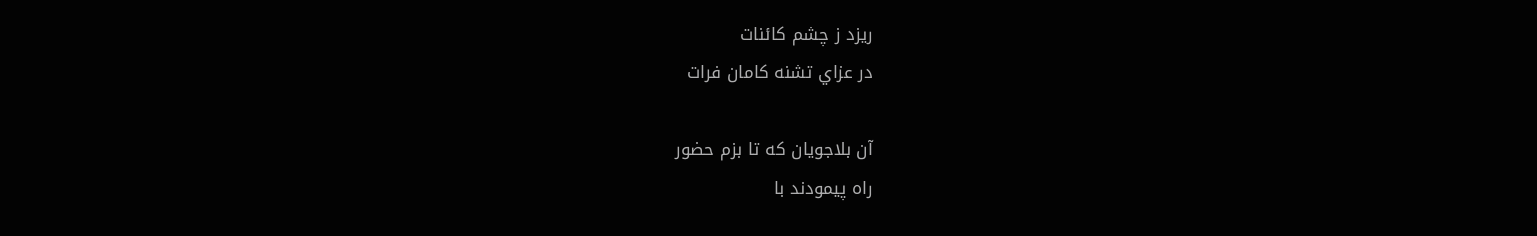ريزد ز چشم کائنات
در عزاي تشنه کامان فرات

آن بلاجويان که تا بزم حضور
راه پيمودند با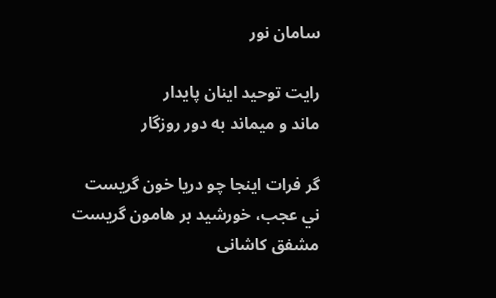سامان نور

رايت توحيد اينان پايدار
ماند و ميماند به دور روزگار

گر فرات اينجا چو دريا خون گريست
ني عجب، خورشيد بر هامون گريست
مشفق کاشانی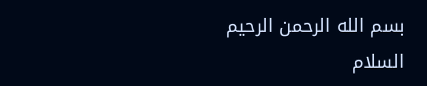بسم الله الرحمن الرحیم
السلام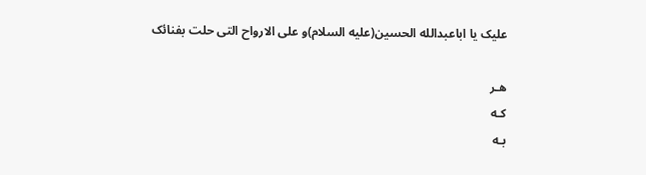علیک یا اباعبدالله الحسین(علیه السلام)و علی الارواح التی حلت بفنائک

هـر
کـه
بـه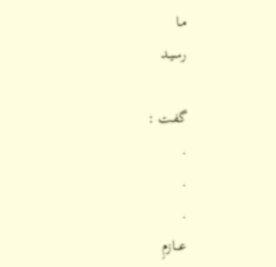مـا
رسیـد

گفـت :
.
.
.
عـــازمِ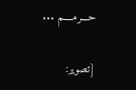حـــرمــــم ...

[تصویر: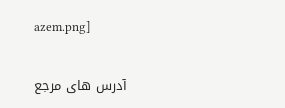azem.png]

آدرس های مرجع